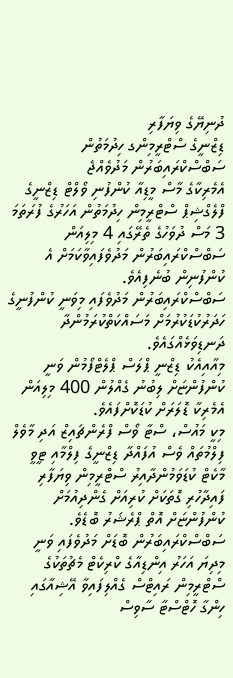ދުނިޔޭގެ ވިޔަފާރި
ޑިޒްނީގެ ސްޓްރީމިންގ ހިދުމަތުން ސަބްސްކްރައިބަރުން މަދުވެއްޖެ
އެމެރިކާގެ މާސް މީޑިއާ ކުންފުނި ވޯލްޓް ޑިޒްނީގެ ފްލެގްޝިޕް ސްޓްރީމިން ހިދުމަތުން އަހަރުގެ ފުރަތަމަ 3 މަސް ދުވަހުގެ ތެރޭގައި 4 މިލިއަން ސަބްސްކްރައިބަރުން މަދުވެފައިވާކަމަށް އެ ކުންފުނިން ބުނެފިއެވެ.
ސަބްސްކްރައިބަރުން މަދުވެފައި މިވަނީ ކުންފުނީގެ ހަދަރުކުޑަކުރުމަށް މަސައްކަތްކުރަމުންދާ ދަނޑިވަޅެއްގައެވެ.
މިއާއިއެކު ޑިޒްނީ ޕްލަސް ޕްލެޓްފޯމުން ވަނީ ކުންފުންޏަށް ލިބުނު ގެއްލުން 400 މިލިއަން އެމެރިކާ ޑޮލަރަށް ކުޑަކޮށްފައެވެ.
މިކީ މައުސް، ސްޓާ ވޯސް ފްރެންޗައިޒް އަދި މާވެލް ފިލްމުތައް ވެސް އުފައްދާ ޑިޒްނީގެ ފިލްމާއި ޓީވީ މާކެޓް ކުޑަވަމުންދާއިރު ސްޓްރީމިން ވިޔަފާރި ފައިދާހުރި ގޮތަކަށް ކުރިއަށް ގެންދިއުމަށް ކުންފުންޏަށް އޮތް ޕްރެޝަރު ބޮޑެވެ.
ސަބްސްކްރައިބަރުން ބޮޑަށް މަދުވެފައި ވަނީ މިދިޔަ އަހަރު އިންޑިއާގެ ކްރިކެޓް މެޗުތަކުގެ ސްޓްރީމިން ރައިޓްސް ގެއްލިފައިވާ އޭޝިއާގައި ހިންގާ ހޮޓްސްޓާ ސާވިސް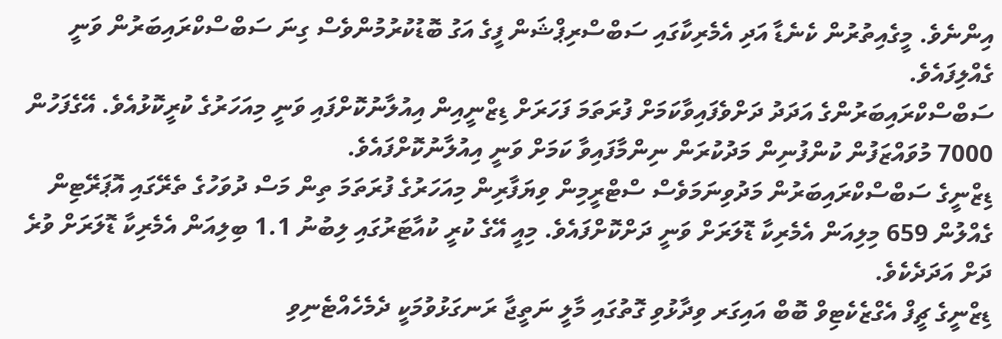އިންނެވެ. މީގެއިތުރުން ކެނެޑާ އަދި އެމެރިކާގައި ސަބްސްރިޕްޝަން ފީގެ އަގު ބޮޑުކުރުމުންވެސް ގިނަ ސަބްސްކްރައިބަރުން ވަނީ ގެއްލިފައެވެ.
ސަބްސްކްރައިބަރުންގެ އަދަދު ދަށްވެފައިވާކަމަށް ފުރަތަމަ ފަހަރަށް ޑިޒްނީއިން އިއުލާނުކޮށްފައި ވަނީ މިއަހަރުގެ ކުރީކޮޅުއެވެ. އޭގެފަހުން 7000 މުވައްޒަފުން ކުންފުނިން މަދުކުރަން ނިންމާފައިވާ ކަމަށް ވަނީ އިއުލާނުކޮށްފައެވެ.
ޑިޒްނީގެ ސަބްސްކްރައިބަރުން މަދުވިނަމަވެސް ސްޓްރީމިން ވިޔަފާރިން މިއަހަރުގެ ފުރަތަމަ ތިން މަސް ދުވަހުގެ ތެރޭގައި އޮޕަރޭޓިން ގެއްލުން 659 މިލިއަން އެމެރިކާ ޑޮލަރަށް ވަނީ ދަށްކޮށްފައެވެ. މިއީ އޭގެ ކުރީ ކުއާޓަރުގައި ލިބުނު 1.1 ބިލިއަން އެމެރިކާ ޑޮލަރަށް ވުރެ ދަށް އަދަދެކެވެ.
ޑިޒްނީގެ ޗީފް އެގްޒެކެޓިވް ބޮބް އައިގަރ ވިދާޅުވި ގޮތުގައި މާލީ ނަތީޖާ ރަނގަޅުވުމަކީ ދެމެހެއްޓެނިވި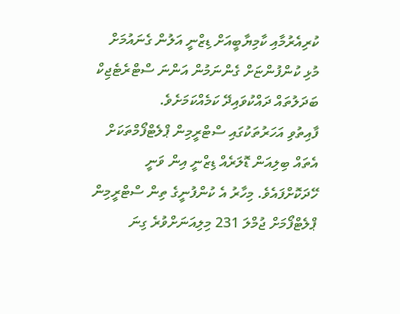ކުރިއެރުމާއި ކާމިޔާބީއަށް ޑިޒްނީ އަލުން ގެނައުމަށް މުޅި ކުންފުންޏަށް ގެންނަމުން އަންނަ ސްޓްރެޓެޖިކް ބަދަލުތައް ދައްކުވައިދޭ ކަމެއްކަމަށެވެ.
ފާއިތުވި އަހަރުތަކުގައި ސްޓްރީމިން ޕްލެޓްފޯމްތަކަށް އެތައް ބިލިއަން ޑޮލަރެއް ޑިޒްނީ އިން ވަނީ ހޭދަކޮށްފައެވެ. މިހާރު އެ ކުންފުނީގެ ތިން ސްޓްރީމިން ޕްލެޓްފޯމަށް ޖުމްލަ 231 މިލިއަނަށްވުރެ ގިނަ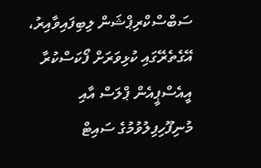ސަބްސްކްރިޕްޝަން ލިބިފައިވާއިރު، އޭގެތެރޭގައި ކުޅިވަރަށް ފޯކަސްކުރާ އީއެސްޕީއެން ޕްލަސް އާއި މުނިފޫހިފިލުވުމުގެ ސައިޓް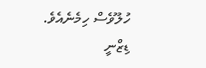ހުލޫވެސް ހިމެނެއެވެ.
ޑިޒްނީ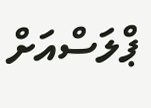ޕްލަސްއަށް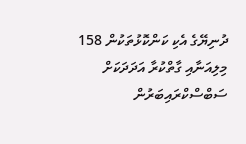ދުނިޔޭގެ އެކި ކަންކޮޅުތަކުން 158 މިލިއަނާއި ގާތްކުރާ އަދަދަކަށް ސަބްސްކްރައިބަރުން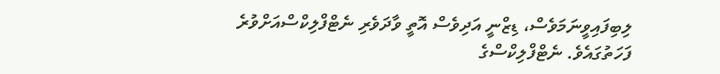ލިބިފައިވީނަމަވެސް، ޑިޒްނީ އަދިވެސް އޮތީ ވާދަވެރި ނެޓްފްލިކްސްއަށްވުރެ ފަހަތުގައެވެ. ނެޓްފްލިކްސްގެ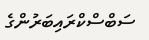ސަބްސްކްރައިބަރުންގެ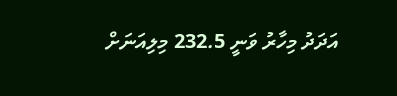އަދަދު މިހާރު ވަނީ 232.5 މިލިއަނަށް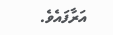އަރާފައެވެ.